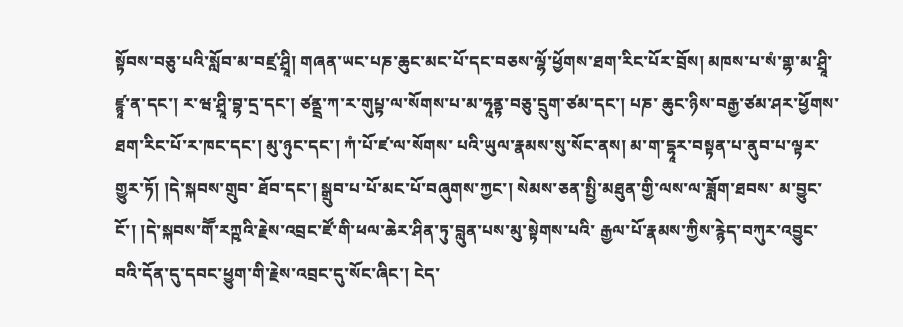སྟོབས་བཅུ་པའི་སློབ་མ་བཛྲ་ཤྲཱི། གཞན་ཡང་པཎ་ཆུང་མང་པོ་དང་བཅས་ལྷོ་ཕྱོགས་ཐག་རིང་པོར་བྲོས། མཁས་པ་སཾ་གྷ་མ་ཤྲཱི་ ཛྙཱ་ན་དང་། ར་ཝ་ཤྲཱི་བྷ་དྲ་དང་། ཙནྡྲ་ཀ་ར་གུཔྟ་ལ་སོགས་པ་མ་ཧཱནྟ་བཅུ་དྲུག་ཙམ་དང་། པཎ་ ཆུང་ཉིས་བརྒྱ་ཙམ་ཤར་ཕྱོགས་ཐག་རིང་པོ་ར་ཁང་དང་། མུ་ཉུང་དང་། ཀཾ་པོ་ཛ་ལ་སོགས་ པའི་ཡུལ་རྣམས་སུ་སོང་ནས། མ་ག་དྷཱར་བསྟན་པ་ནུབ་པ་ལྟར་གྱུར་ཏོ། །དེ་སྐབས་གྲུབ་ ཐོབ་དང་། སྒྲུབ་པ་པོ་མང་པོ་བཞུགས་ཀྱང་། སེམས་ཅན་སྤྱི་མཐུན་གྱི་ལས་ལ་ཟློག་ཐབས་ མ་བྱུང་ངོ་། །དེ་སྐབས་གཽ་རཀྵའི་རྗེས་འབྲང་ཛོ་གི་ཕལ་ཆེར་ཤིན་ཏུ་བླུན་པས་མུ་སྟེགས་པའི་ རྒྱལ་པོ་རྣམས་ཀྱིས་རྙེད་བཀུར་འབྱུང་བའི་དོན་དུ་དབང་ཕྱུག་གི་རྗེས་འབྲང་དུ་སོང་ཞིང་། ངེད་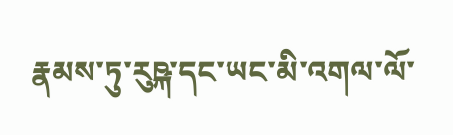རྣམས་ཏུ་རུཥྐ་དང་ཡང་མི་འགལ་ལོ་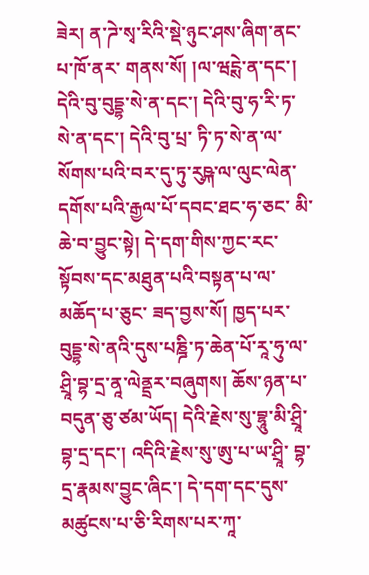ཟེར། ན་ཌེ་སྭ་རིའི་སྡེ་ཉུང་ཤས་ཞིག་ནང་པ་ཁོ་ནར་ གནས་སོ། །ལ་ཝངྶེ་ན་དང་། དེའི་བུ་བུདྡྷ་སེ་ན་དང་། དེའི་བུ་ཧ་རི་ཏ་སེ་ན་དང་། དེའི་བུ་པྲ་ ཏི་ཏ་སེ་ན་ལ་སོགས་པའི་བར་དུ་ཏུ་རུཥྐ་ལ་ལུང་ལེན་དགོས་པའི་རྒྱལ་པོ་དབང་ཐང་ཧ་ཅང་ མི་ཆེ་བ་བྱུང་སྟེ། དེ་དག་གིས་ཀྱང་རང་སྟོབས་དང་མཐུན་པའི་བསྟན་པ་ལ་མཆོད་པ་ཅུང་ ཟད་བྱས་སོ། ཁྱད་པར་བུདྡྷ་སེ་ནའི་དུས་པཎྜི་ཏ་ཆེན་པོ་རཱ་ཧུ་ལ་ཤྲཱི་བྷ་དྲ་ནཱ་ལེནྡྲར་བཞུགས། ཆོས་ཉན་པ་བདུན་ཅུ་ཙམ་ཡོད། དེའི་རྗེས་སུ་བྷཱུ་མི་ཤྲཱི་བྷ་དྲ་དང་། འདིའི་རྗེས་སུ་ཨུ་པ་ཡ་ཤྲཱི་ བྷ་དྲ་རྣམས་བྱུང་ཞིང་། དེ་དག་དང་དུས་མཚུངས་པ་ཅི་རིགས་པར་ཀཱ་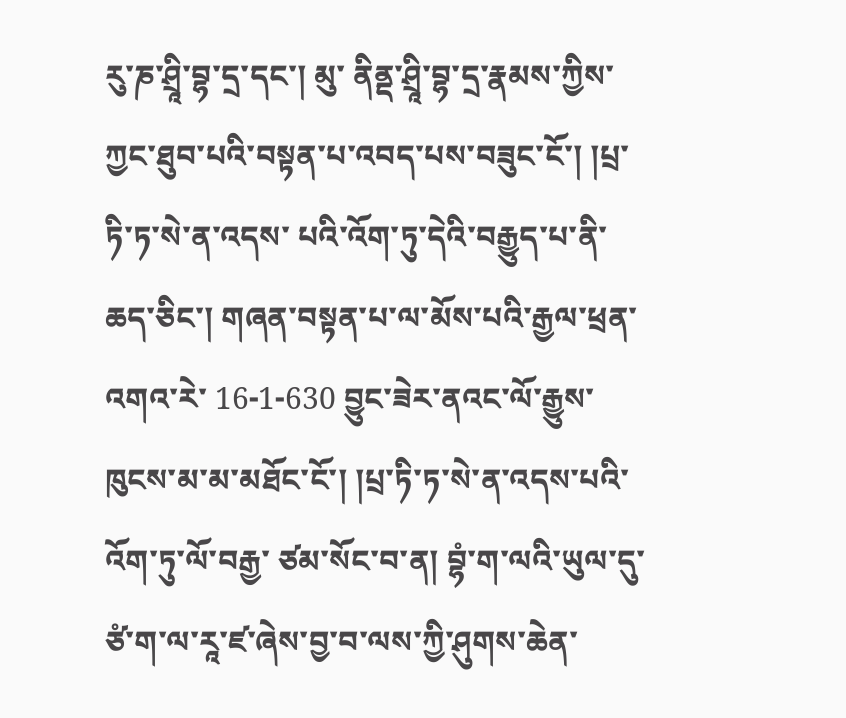རུ་ཎ་ཤྲཱི་བྷ་དྲ་དང་། མུ་ ནིནྡ་ཤྲཱི་བྷ་དྲ་རྣམས་ཀྱིས་ཀྱང་ཐུབ་པའི་བསྟན་པ་འབད་པས་བཟུང་ངོ་། །པྲ་ཏི་ཏ་སེ་ན་འདས་ པའི་འོག་ཏུ་དེའི་བརྒྱུད་པ་ནི་ཆད་ཅིང་། གཞན་བསྟན་པ་ལ་མོས་པའི་རྒྱལ་ཕྲན་འགའ་རེ་ 16-1-630 བྱུང་ཟེར་ནའང་ལོ་རྒྱུས་ཁུངས་མ་མ་མཐོང་ངོ་། །པྲ་ཏི་ཏ་སེ་ན་འདས་པའི་འོག་ཏུ་ལོ་བརྒྱ་ ཙམ་སོང་བ་ན། བྷཾ་ག་ལའི་ཡུལ་དུ་ཙཾ་ག་ལ་རཱ་ཛ་ཞེས་བྱ་བ་ལས་ཀྱི་ཤུགས་ཆེན་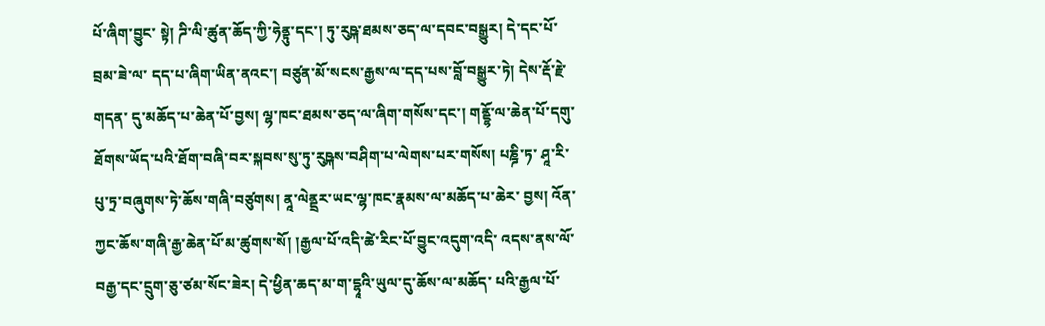པོ་ཞིག་བྱུང་ སྟེ། ཌི་ལི་ཚུན་ཆོད་ཀྱི་ཧེནྟུ་དང་། ཏུ་རུཥྐ་ཐམས་ཅད་ལ་དབང་བསྒྱུར། དེ་དང་པོ་བྲམ་ཟེ་ལ་ དད་པ་ཞིག་ཡིན་ནའང་། བཙུན་མོ་སངས་རྒྱས་ལ་དད་པས་བློ་བསྒྱུར་ཏེ། དེས་རྡོ་རྗེ་གདན་ དུ་མཆོད་པ་ཆེན་པོ་བྱས། ལྷ་ཁང་ཐམས་ཅད་ལ་ཞིག་གསོས་དང་། གནྡྷོ་ལ་ཆེན་པོ་དགུ་ ཐོགས་ཡོད་པའི་ཐོག་བཞི་བར་སྐབས་སུ་ཏུ་རུཥྐས་བཤིག་པ་ལེགས་པར་གསོས། པཎྜི་ཏ་ ཤཱ་རི་པུ་ཏྲ་བཞུགས་ཏེ་ཆོས་གཞི་བཙུགས། ནཱ་ལེནྡྲར་ཡང་ལྷ་ཁང་རྣམས་ལ་མཆོད་པ་ཆེར་ བྱས། འོན་ཀྱང་ཆོས་གཞི་རྒྱ་ཆེན་པོ་མ་ཚུགས་སོ། །རྒྱལ་པོ་འདི་ཚེ་རིང་པོ་བྱུང་འདུག་འདི་ འདས་ནས་ལོ་བརྒྱ་དང་དྲུག་ཅུ་ཙམ་སོང་ཟེར། དེ་ཕྱིན་ཆད་མ་ག་དྷཱའི་ཡུལ་དུ་ཆོས་ལ་མཆོད་ པའི་རྒྱལ་པོ་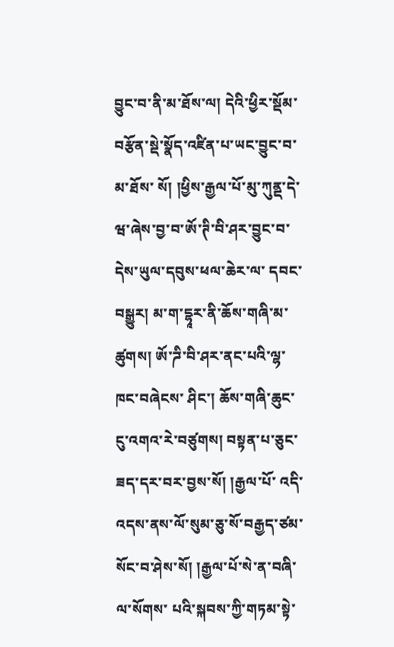བྱུང་བ་ནི་མ་ཐོས་ལ། དེའི་ཕྱིར་སྡོམ་བརྩོན་སྡེ་སྣོད་འཛིན་པ་ཡང་བྱུང་བ་མ་ཐོས་ སོ། །ཕྱིས་རྒྱལ་པོ་མུ་ཀུནྡ་དེ་ཝ་ཞེས་བྱ་བ་ཨོ་ཊི་བི་ཤར་བྱུང་བ་དེས་ཡུལ་དབུས་ཕལ་ཆེར་ལ་ དབང་བསྒྱུར། མ་ག་དྷཱར་ནི་ཆོས་གཞི་མ་ཚུགས། ཨོ་ཌི་བི་ཤར་ནང་པའི་ལྷ་ཁང་བཞེངས་ ཤིང་། ཆོས་གཞི་ཆུང་ངུ་འགའ་རེ་བཙུགས། བསྟན་པ་ཅུང་ཟད་དར་བར་བྱས་སོ། །རྒྱལ་པོ་ འདི་འདས་ནས་ལོ་སུམ་ཅུ་སོ་བརྒྱད་ཙམ་སོང་བ་ཤེས་སོ། །རྒྱལ་པོ་སེ་ན་བཞི་ལ་སོགས་ པའི་སྐབས་ཀྱི་གཏམ་སྟེ་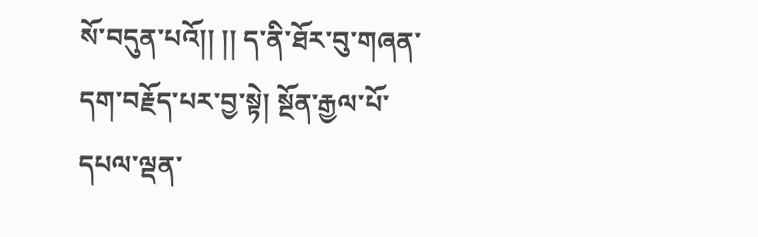སོ་བདུན་པའོ།། །། ད་ནི་ཐོར་བུ་གཞན་དག་བརྗོད་པར་བྱ་སྟེ། སྔོན་རྒྱལ་པོ་དཔལ་ལྡན་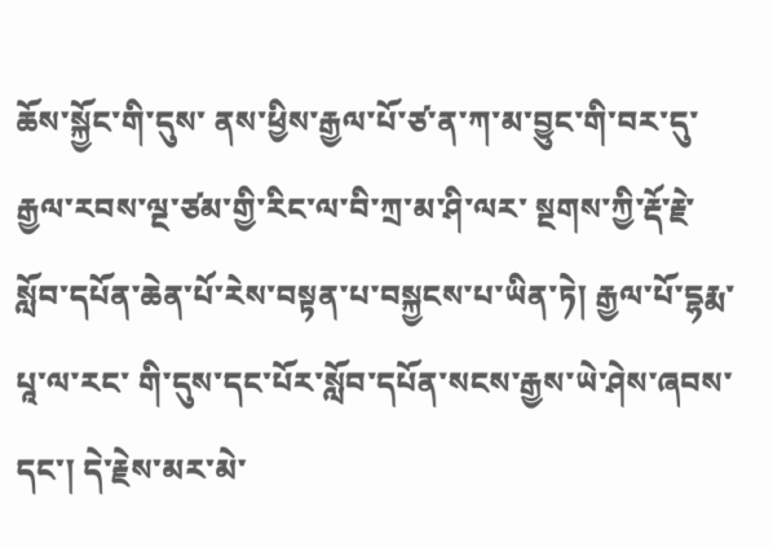ཆོས་སྐྱོང་གི་དུས་ ནས་ཕྱིས་རྒྱལ་པོ་ཙ་ན་ཀ་མ་བྱུང་གི་བར་དུ་རྒྱལ་རབས་ལྔ་ཙམ་གྱི་རིང་ལ་བི་ཀྲ་མ་ཤི་ལར་ སྔགས་ཀྱི་རྡོ་རྗེ་སློབ་དཔོན་ཆེན་པོ་རེས་བསྟན་པ་བསྐྱངས་པ་ཡིན་ཏེ། རྒྱལ་པོ་དྷརྨ་པཱ་ལ་རང་ གི་དུས་དང་པོར་སློབ་དཔོན་སངས་རྒྱས་ཡེ་ཤེས་ཞབས་དང་། དེ་རྗེས་མར་མེ་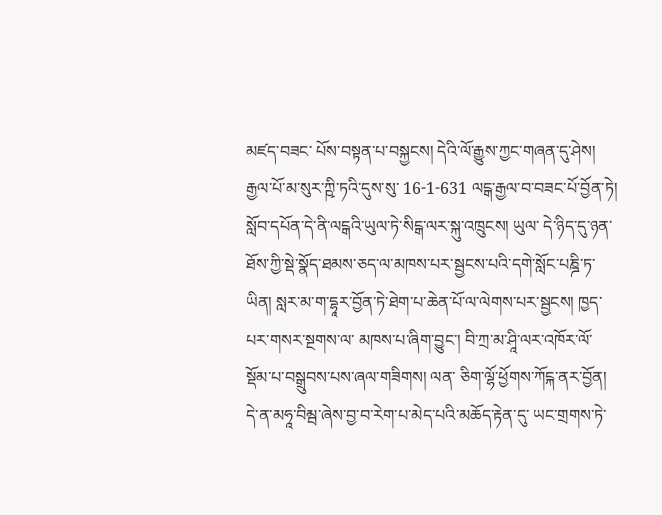མཛད་བཟང་ པོས་བསྟན་པ་བསྐྱངས། དེའི་ལོ་རྒྱུས་ཀྱང་གཞན་དུ་ཤེས། རྒྱལ་པོ་མ་སུར་ཀྵི་ཏའི་དུས་སུ་ 16-1-631 ལངྒ་རྒྱལ་བ་བཟང་པོ་བྱོན་ཏེ། སློབ་དཔོན་དེ་ནི་ལངྒའི་ཡུལ་ཏེ་སིངྒ་ལར་སྐུ་འཁྲུངས། ཡུལ་ དེ་ཉིད་དུ་ཉན་ཐོས་ཀྱི་སྡེ་སྣོད་ཐམས་ཅད་ལ་མཁས་པར་སྦྱངས་པའི་དགེ་སློང་པཎྜི་ཏ་ཡིན། སླར་མ་ག་དྷཱར་བྱོན་ཏེ་ཐེག་པ་ཆེན་པོ་ལ་ལེགས་པར་སྦྱངས། ཁྱད་པར་གསར་སྔགས་ལ་ མཁས་པ་ཞིག་བྱུང་། བི་ཀྲ་མ་ཤཱི་ལར་འཁོར་ལོ་སྡོམ་པ་བསྒྲུབས་པས་ཞལ་གཟིགས། ལན་ ཅིག་ལྷོ་ཕྱོགས་ཀོངྐ་ནར་བྱོན། དེ་ན་མཧཱ་བིམྦ་ཞེས་བྱ་བ་རེག་པ་མེད་པའི་མཆོད་རྟེན་དུ་ ཡང་གྲགས་ཏེ་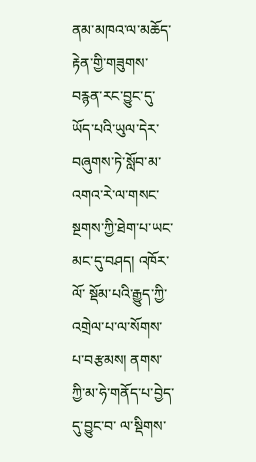ནམ་མཁའ་ལ་མཆོད་རྟེན་གྱི་གཟུགས་བརྙན་རང་བྱུང་དུ་ཡོད་པའི་ཡུལ་དེར་ བཞུགས་ཏེ་སློབ་མ་འགའ་རེ་ལ་གསང་སྔགས་ཀྱི་ཐེག་པ་ཡང་མང་དུ་བཤད། འཁོར་ལོ་ སྡོམ་པའི་རྒྱུད་ཀྱི་འགྲེལ་པ་ལ་སོགས་པ་བརྩམས། ནགས་ཀྱི་མ་ཧེ་གནོད་པ་བྱེད་དུ་བྱུང་བ་ ལ་སྡིགས་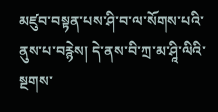མཛུབ་བསྟན་པས་ཤི་བ་ལ་སོགས་པའི་ནུས་པ་བརྙེས། དེ་ནས་བི་ཀྲ་མ་ཤཱི་ལིའི་ སྔགས་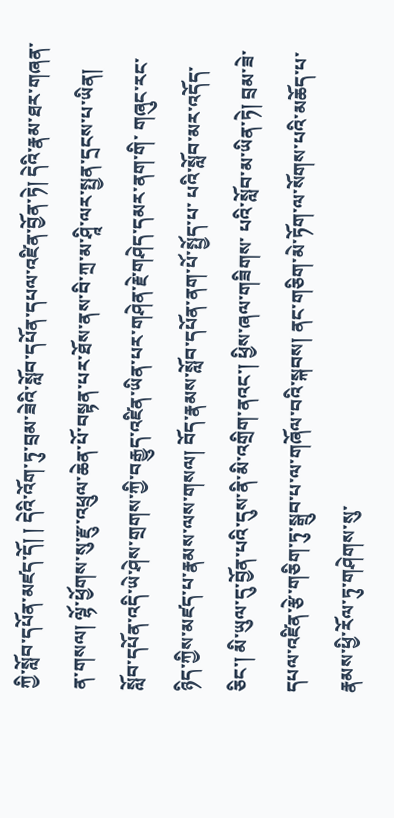ཀྱི་སློབ་དཔོན་མཛད་དོ། ། དེའི་འོག་ཏུ་བྲམ་ཟེའི་སློབ་དཔོན་དཔལ་འཛིན་བྱོན་ཏེ། དེའི་རྣམ་ཐར་གཞན་ན་གསལ། ལྷོ་ཕྱོགས་སུ་རྫུ་འཕྲུལ་ཆེན་པོ་བསྟན་པར་ཐོས་ནས་བི་ཀྲ་མ་ཤཱི་ལར་སྤྱན་དྲངས་པ་ཡིན། སློབ་དཔོན་འདི་ཡེ་ཤེས་གྲགས་ཀྱི་བརྒྱུད་འཛིན་ཡིན་པར་གཤེན་རྗེ་གཤེད་དམར་ནག་གི་ གཞུང་རང་ཉིད་ཀྱིས་མཛད་པ་རྣམས་ལས་གསལ། བོད་རྣམས་སློབ་དཔོན་ནག་པོ་སྤྱོད་པ་ པའི་སློབ་མར་འདོད་ཅིང་། མི་ཡུལ་དུ་བྱོན་པའི་དུས་ནི་མི་འགྲིག་ནའང་། ཕྱིས་ཞལ་གཟིགས་ པའི་སློབ་མ་ཡིན་ཏེ། བྲམ་ཟེ་དཔལ་འཛིན་རྩེ་གཅིག་ཏུ་སྒྲུབ་པ་ལ་གཞོལ་བའི་སྐབས། ནང་གཅིག་མེ་ཏོག་ལ་སོགས་པའི་མཆོད་པ་རྣམས་ཕྱི་རོལ་ཏུ་གཤེགས་སུ་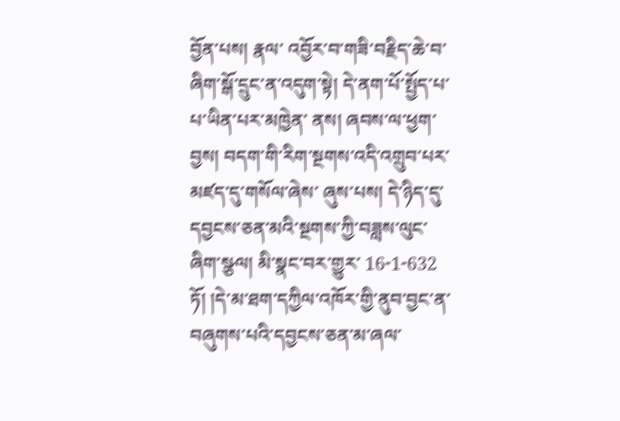བྱོན་པས། རྣལ་ འབྱོར་བ་གཟི་བརྗིད་ཆེ་བ་ཞིག་སྒོ་དྲུང་ན་འདུག་སྟེ། དེ་ནག་པོ་སྤྱོད་པ་པ་ཡིན་པར་མཁྱེན་ ནས། ཞབས་ལ་ཕྱག་བྱས། བདག་གི་རིག་སྔགས་འདི་འགྲུབ་པར་མཛད་དུ་གསོལ་ཞེས་ ཞུས་པས། དེ་ཉིད་དུ་དབྱངས་ཅན་མའི་སྔགས་ཀྱི་བཟླས་ལུང་ཞིག་སྩལ། མི་སྣང་བར་གྱུར་ 16-1-632 ཏོ། །དེ་མ་ཐག་དཀྱིལ་འཁོར་གྱི་ནུབ་བྱང་ན་བཞུགས་པའི་དབྱངས་ཅན་མ་ཞལ་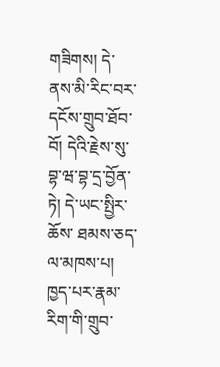གཟིགས། དེ་ནས་མི་རིང་བར་དངོས་གྲུབ་ཐོབ་བོ། དེའི་རྗེས་སུ་བྷ་ཝ་བྷ་དྲ་བྱོན་ཏེ། དེ་ཡང་སྤྱིར་ཆོས་ ཐམས་ཅད་ལ་མཁས་པ། ཁྱད་པར་རྣམ་རིག་གི་གྲུབ་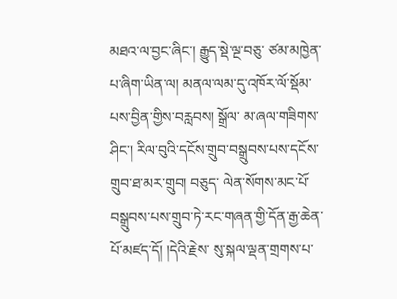མཐའ་ལ་བྱང་ཞིང་། རྒྱུད་སྡེ་ལྔ་བཅུ་ ཙམ་མཁྱེན་པ་ཞིག་ཡིན་ལ། མནལ་ལམ་དུ་འཁོར་ལོ་སྡོམ་པས་བྱིན་གྱིས་བརླབས། སྒྲོལ་ མ་ཞལ་གཟིགས་ཤིང་། རིལ་བུའི་དངོས་གྲུབ་བསྒྲུབས་པས་དངོས་གྲུབ་ཐ་མར་གྲུབ། བཅུད་ ལེན་སོགས་མང་པོ་བསྒྲུབས་པས་གྲུབ་ཏེ་རང་གཞན་གྱི་དོན་རྒྱ་ཆེན་པོ་མཛད་དོ། །དེའི་རྗེས་ སུ་སྐལ་ལྡན་གྲགས་པ་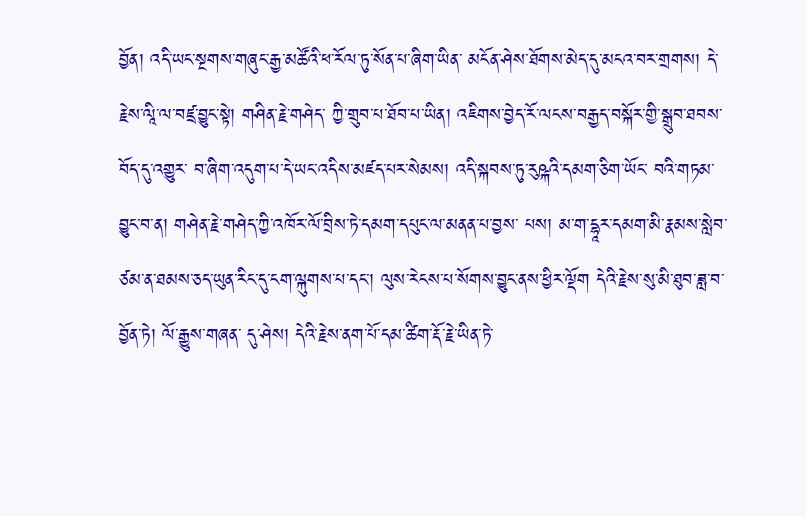བྱོན། འདི་ཡང་སྔགས་གཞུང་རྒྱ་མཚོའི་ཕ་རོལ་ཏུ་སོན་པ་ཞིག་ཡིན་ མངོན་ཤེས་ཐོགས་མེད་དུ་མངའ་བར་གྲགས། དེ་རྗེས་ལཱི་ལ་བཛྲ་བྱུང་སྟེ། གཤིན་རྗེ་གཤེད་ ཀྱི་གྲུབ་པ་ཐོབ་པ་ཡིན། འཇིགས་བྱེད་རོ་ལངས་བརྒྱད་བསྐོར་གྱི་སྒྲུབ་ཐབས་བོད་དུ་འགྱུར་ བ་ཞིག་འདུག་པ་དེ་ཡང་འདིས་མཛད་པར་སེམས། འདི་སྐབས་ཏུ་རུཥྐའི་དམག་ཅིག་ཡོང་ བའི་གཏམ་བྱུང་བ་ན། གཤེན་རྗེ་གཤེད་ཀྱི་འཁོར་ལོ་བྲིས་ཏེ་དམག་དཔུང་ལ་མནན་པ་བྱས་ པས། མ་ག་དྷཱར་དམག་མི་རྣམས་སླེབ་ཙམ་ན་ཐམས་ཅད་ཡུན་རིང་དུ་ངག་ལྐུགས་པ་དང་། ལུས་རེངས་པ་སོགས་བྱུང་ནས་ཕྱིར་ལྡོག དེའི་རྗེས་སུ་མི་ཐུབ་ཟླ་བ་བྱོན་ཏེ། ལོ་རྒྱུས་གཞན་ དུ་ཤེས། དེའི་རྗེས་ནག་པོ་དམ་ཚིག་རྡོ་རྗེ་ཡིན་ཏེ་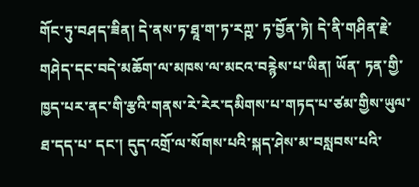གོང་ཏུ་བཤད་ཟིན། དེ་ནས་ཏ་ཐཱ་ག་ཏ་རཀྵ་ ཏ་བྱོན་ཏེ། དེ་ནི་གཤིན་རྗེ་གཤེད་དང་བདེ་མཆོག་ལ་མཁས་ལ་མངའ་བརྙེས་པ་ཡིན། ཡོན་ ཏན་གྱི་ཁྱད་པར་ནང་གི་རྩའི་གནས་རེ་རེར་དམིགས་པ་གཏད་པ་ཙམ་གྱིས་ཡུལ་ཐ་དད་པ་ དང་། དུད་འགྲོ་ལ་སོགས་པའི་སྐད་ཤེས་མ་བསླབས་པའི་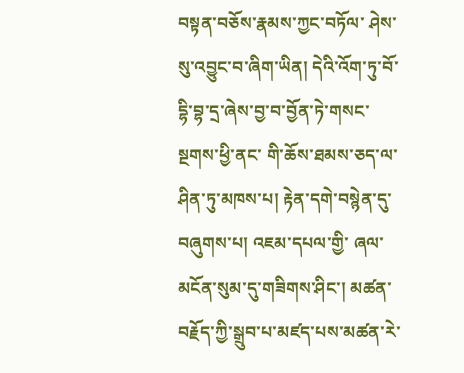བསྟན་བཅོས་རྣམས་ཀྱང་བཏོལ་ ཤེས་སུ་འབྱུང་བ་ཞིག་ཡིན། དེའི་འོག་ཏུ་བོ་དྷི་བྷ་དྲ་ཞེས་བྱ་བ་བྱོན་ཏེ་གསང་སྔགས་ཕྱི་ནང་ གི་ཆོས་ཐམས་ཅད་ལ་ཤིན་ཏུ་མཁས་པ། རྟེན་དགེ་བསྙེན་དུ་བཞུགས་པ། འཇམ་དཔལ་གྱི་ ཞལ་མངོན་སུམ་དུ་གཟིགས་ཤིང་། མཚན་བརྗོད་ཀྱི་སྒྲུབ་པ་མཛད་པས་མཚན་རེ་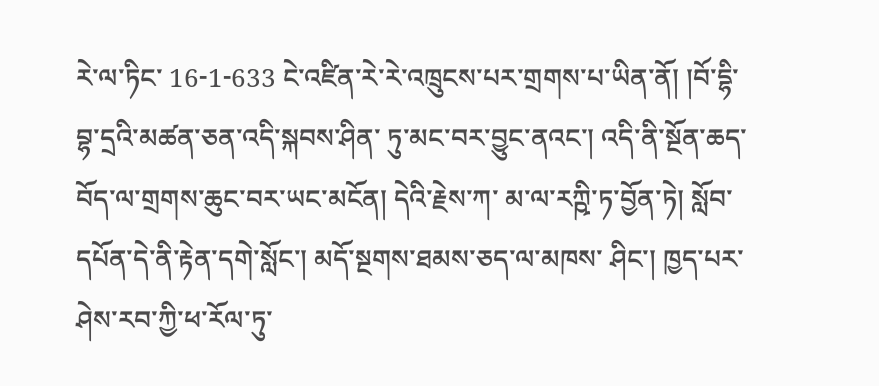རེ་ལ་ཏིང་ 16-1-633 ངེ་འཛིན་རེ་རེ་འཁྲུངས་པར་གྲགས་པ་ཡིན་ནོ། །བོ་དྷི་བྷ་དྲའི་མཚན་ཅན་འདི་སྐབས་ཤིན་ ཏུ་མང་བར་བྱུང་ནའང་། འདི་ནི་སྔོན་ཆད་བོད་ལ་གྲགས་ཆུང་བར་ཡང་མངོན། དེའི་རྗེས་ཀ་ མ་ལ་རཀྵི་ཏ་བྱོན་ཏེ། སློབ་དཔོན་དེ་ནི་རྟེན་དགེ་སློང་། མདོ་སྔགས་ཐམས་ཅད་ལ་མཁས་ ཤིང་། ཁྱད་པར་ཤེས་རབ་ཀྱི་ཕ་རོལ་ཏུ་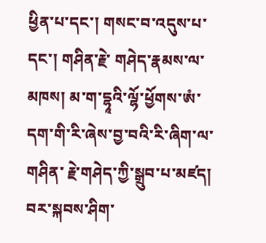ཕྱིན་པ་དང་། གསང་བ་འདུས་པ་དང་། གཤིན་རྗེ་ གཤེད་རྣམས་ལ་མཁས། མ་ག་དྷཱའི་ལྷོ་ཕྱོགས་ཨཾ་དག་གི་རི་ཞེས་བྱ་བའི་རི་ཞིག་ལ་གཤིན་ རྗེ་གཤེད་ཀྱི་སྒྲུབ་པ་མཛད། བར་སྐབས་ཤིག་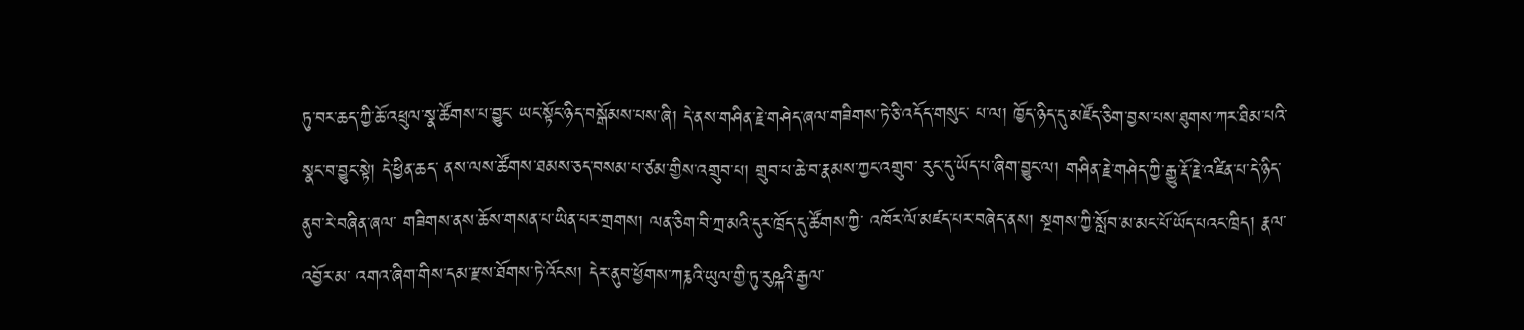ཏུ་བར་ཆད་ཀྱི་ཆོ་འཕྲུལ་སྣ་ཚོགས་པ་བྱུང་ ཡང་སྟོང་ཉིད་བསྒོམས་པས་ཞི། དེ་ནས་གཤིན་རྗེ་གཤེད་ཞལ་གཟིགས་ཏེ་ཅི་འདོད་གསུང་ པ་ལ། ཁྱོད་ཉིད་དུ་མཛོད་ཅིག་བྱས་པས་ཐུགས་ཀར་ཐིམ་པའི་སྣང་བ་བྱུང་སྟེ། དེ་ཕྱིན་ཆད་ ནས་ལས་ཚོགས་ཐམས་ཅད་བསམ་པ་ཙམ་གྱིས་འགྲུབ་པ། གྲུབ་པ་ཆེ་བ་རྣམས་ཀྱང་འགྲུབ་ རུང་དུ་ཡོད་པ་ཞིག་བྱུང་ལ། གཤིན་རྗེ་གཤེད་ཀྱི་རྒྱུ་རྡོ་རྗེ་འཛིན་པ་དེ་ཉིད་ནུབ་རེ་བཞིན་ཞལ་ གཟིགས་ནས་ཆོས་གསན་པ་ཡིན་པར་གྲགས། ལན་ཅིག་བི་ཀྲ་མའི་དུར་ཁྲོད་དུ་ཚོགས་ཀྱི་ འཁོར་ལོ་མཛད་པར་བཞེད་ནས། སྔགས་ཀྱི་སློབ་མ་མང་པོ་ཡོད་པའང་ཁྲིད། རྣལ་འབྱོར་མ་ འགའ་ཞིག་གིས་དམ་རྫས་ཐོགས་ཏེ་འོངས། དེར་ནུབ་ཕྱོགས་ཀརྞའི་ཡུལ་གྱི་ཏུ་རུཥྐའི་རྒྱལ་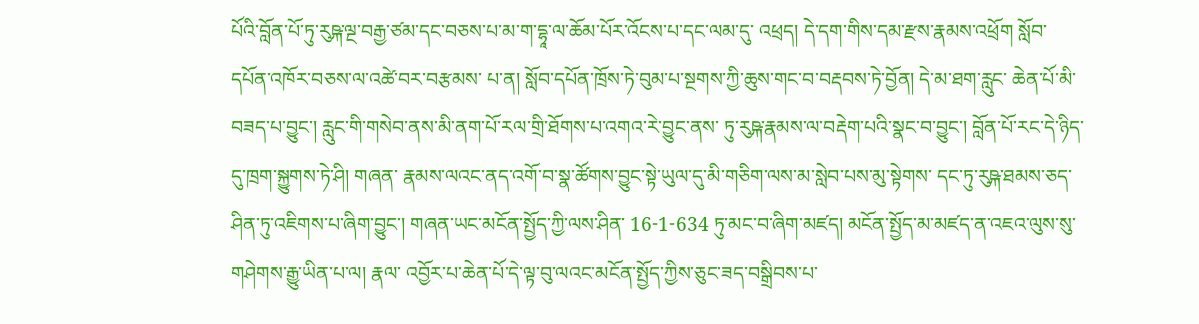པོའི་བློན་པོ་ཏུ་རུཥྐ་ལྔ་བརྒྱ་ཙམ་དང་བཅས་པ་མ་ག་དྷཱ་ལ་ཆོམ་པོར་འོངས་པ་དང་ལམ་དུ་ འཕྲད། དེ་དག་གིས་དམ་རྫས་རྣམས་འཕྲོག སློབ་དཔོན་འཁོར་བཅས་ལ་འཚེ་བར་བརྩམས་ པ་ན། སློབ་དཔོན་ཁྲོས་ཏེ་བུམ་པ་སྔགས་ཀྱི་ཆུས་གང་བ་བརྡབས་ཏེ་བྱོན། དེ་མ་ཐག་རླུང་ ཆེན་པོ་མི་བཟད་པ་བྱུང་། རླུང་གི་གསེབ་ནས་མི་ནག་པོ་རལ་གྲི་ཐོགས་པ་འགའ་རེ་བྱུང་ནས་ ཏུ་རུཥྐ་རྣམས་ལ་བརྡེག་པའི་སྣང་བ་བྱུང་། བློན་པོ་རང་དེ་ཉིད་དུ་ཁྲག་སྐྱུགས་ཏེ་ཤི། གཞན་ རྣམས་ལའང་ནད་འགོ་བ་སྣ་ཚོགས་བྱུང་སྟེ་ཡུལ་དུ་མི་གཅིག་ལས་མ་སླེབ་པས་མུ་སྟེགས་ དང་ཏུ་རུཥྐ་ཐམས་ཅད་ཤིན་ཏུ་འཇིགས་པ་ཞིག་བྱུང་། གཞན་ཡང་མངོན་སྤྱོད་ཀྱི་ལས་ཤིན་ 16-1-634 ཏུ་མང་བ་ཞིག་མཛད། མངོན་སྤྱོད་མ་མཛད་ན་འཇའ་ལུས་སུ་གཤེགས་རྒྱུ་ཡིན་པ་ལ། རྣལ་ འབྱོར་པ་ཆེན་པོ་དེ་ལྟ་བུ་ལའང་མངོན་སྤྱོད་ཀྱིས་ཅུང་ཟད་བསྒྲིབས་པ་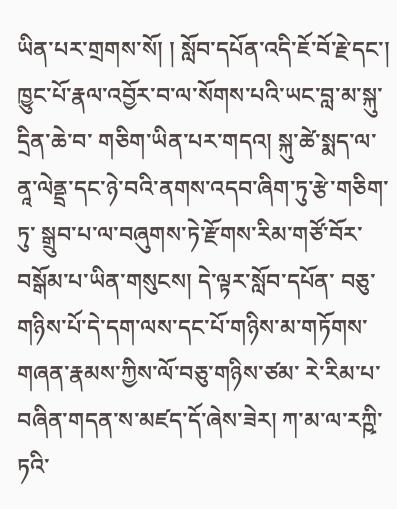ཡིན་པར་གྲགས་སོ། ། སློབ་དཔོན་འདི་ཇོ་བོ་རྗེ་དང་། ཁྱུང་པོ་རྣལ་འབྱོར་བ་ལ་སོགས་པའི་ཡང་བླ་མ་སྐུ་དྲིན་ཆེ་བ་ གཅིག་ཡིན་པར་གདའ། སྐུ་ཚེ་སྨད་ལ་ནཱ་ལེནྡྲ་དང་ཉེ་བའི་ནགས་འདབ་ཞིག་ཏུ་རྩེ་གཅིག་ཏུ་ སྒྲུབ་པ་ལ་བཞུགས་ཏེ་རྫོགས་རིམ་གཙོ་བོར་བསྒོམ་པ་ཡིན་གསུངས། དེ་ལྟར་སློབ་དཔོན་ བཅུ་གཉིས་པོ་དེ་དག་ལས་དང་པོ་གཉིས་མ་གཏོགས་གཞན་རྣམས་ཀྱིས་ལོ་བཅུ་གཉིས་ཙམ་ རེ་རིམ་པ་བཞིན་གདན་ས་མཛད་དོ་ཞེས་ཟེར། ཀ་མ་ལ་རཀྵི་ཏའི་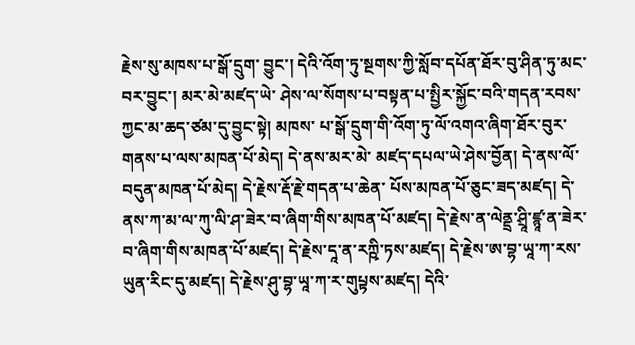རྗེས་སུ་མཁས་པ་སྒོ་དྲུག་ བྱུང་། དེའི་འོག་ཏུ་སྔགས་ཀྱི་སློབ་དཔོན་ཐོར་བུ་ཤིན་ཏུ་མང་བར་བྱུང་། མར་མེ་མཛད་ཡེ་ ཤེས་ལ་སོགས་པ་བསྟན་པ་སྤྱིར་སྐྱོང་བའི་གདན་རབས་ཀྱང་མ་ཆད་ཙམ་དུ་བྱུང་སྟེ། མཁས་ པ་སྒོ་དྲུག་གི་འོག་ཏུ་ལོ་འགའ་ཞིག་ཐོར་བུར་གནས་པ་ལས་མཁན་པོ་མེད། དེ་ནས་མར་མེ་ མཛད་དཔལ་ཡེ་ཤེས་བྱོན། དེ་ནས་ལོ་བདུན་མཁན་པོ་མེད། དེ་རྗེས་རྡོ་རྗེ་གདན་པ་ཆེན་ པོས་མཁན་པོ་ཅུང་ཟད་མཛད། དེ་ནས་ཀ་མ་ལ་ཀུ་ལི་ཤ་ཟེར་བ་ཞིག་གིས་མཁན་པོ་མཛད། དེ་རྗེས་ན་ལེནྡྲ་ཤྲཱི་ཛྙཱ་ན་ཟེར་བ་ཞིག་གིས་མཁན་པོ་མཛད། དེ་རྗེས་དཱ་ན་རཀྵི་ཏས་མཛད། དེ་རྗེས་ཨ་བྷ་ཡཱ་ཀ་རས་ཡུན་རིང་དུ་མཛད། དེ་རྗེས་ཤུ་བྷ་ཡཱ་ཀ་ར་གུཔྟས་མཛད། དེའི་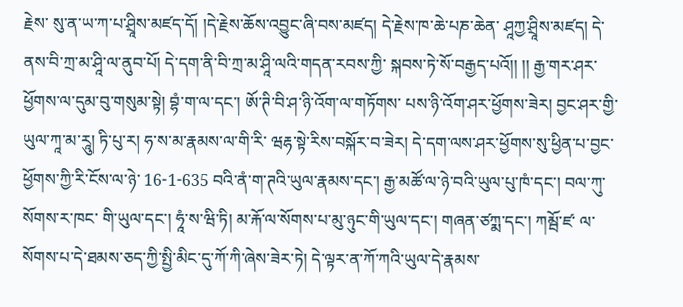རྗེས་ སུ་ན་ཡ་ཀ་པ་ཤྲཱིས་མཛད་དོ། །དེ་རྗེས་ཆོས་འབྱུང་ཞི་བས་མཛད། དེ་རྗེས་ཁ་ཆེ་པཎ་ཆེན་ ཤཱཀྱ་ཤྲཱིས་མཛད། དེ་ནས་བི་ཀྲ་མ་ཤཱི་ལ་ནུབ་པོ། དེ་དག་ནི་བི་ཀྲ་མ་ཤཱི་ལའི་གདན་རབས་ཀྱི་ སྐབས་ཏེ་སོ་བརྒྱད་པའོ།། །། རྒྱ་གར་ཤར་ཕྱོགས་ལ་དུམ་བུ་གསུམ་སྟེ། བྷཾ་ག་ལ་དང་། ཨོ་ཊི་བི་ཤ་ཉི་འོག་ལ་གཏོགས་ པས་ཉི་འོག་ཤར་ཕྱོགས་ཟེར། བྱང་ཤར་གྱི་ཡུལ་ཀཱ་མ་རཱུ། ཏི་པུ་ར། ཧ་ས་མ་རྣམས་ལ་གི་རི་ ཝརྷ་སྟེ་རིས་བསྐོར་བ་ཟེར། དེ་དག་ལས་ཤར་ཕྱོགས་སུ་ཕྱིན་པ་བྱང་ཕྱོགས་ཀྱི་རི་ངོས་ལ་ཉེ་ 16-1-635 བའི་ནཾ་ག་ཊའི་ཡུལ་རྣམས་དང་། རྒྱ་མཚོ་ལ་ཉེ་བའི་ཡུལ་པུ་ཁཾ་དང་། བལ་ཀུ་སོགས་ར་ཁང་ གི་ཡུལ་དང་། ཧཱཾ་ས་ཝི་ཏི། མ་རྐོ་ལ་སོགས་པ་མུ་ཉུང་གི་ཡུལ་དང་། གཞན་ཙཀྨ་དང་། ཀམྦོ་ཛ་ ལ་སོགས་པ་དེ་ཐམས་ཅད་ཀྱི་སྤྱི་མིང་དུ་ཀོ་ཀི་ཞེས་ཟེར་ཏེ། དེ་ལྟར་ན་ཀོ་ཀའི་ཡུལ་དེ་རྣམས་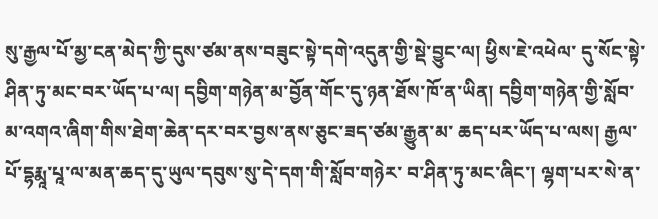སུ་རྒྱལ་པོ་མྱ་ངན་མེད་ཀྱི་དུས་ཙམ་ནས་བཟུང་སྟེ་དགེ་འདུན་གྱི་སྡེ་བྱུང་ལ། ཕྱིས་ཇེ་འཕེལ་ དུ་སོང་སྟེ་ཤིན་ཏུ་མང་བར་ཡོད་པ་ལ། དབྱིག་གཉེན་མ་བྱོན་གོང་དུ་ཉན་ཐོས་ཁོ་ན་ཡིན། དབྱིག་གཉེན་གྱི་སློབ་མ་འགའ་ཞིག་གིས་ཐེག་ཆེན་དར་བར་བྱས་ནས་ཅུང་ཟད་ཙམ་རྒྱུན་མ་ ཆད་པར་ཡོད་པ་ལས། རྒྱལ་པོ་དྷརྨཱ་པཱ་ལ་མན་ཆད་དུ་ཡུལ་དབུས་སུ་དེ་དག་གི་སློབ་གཉེར་ བ་ཤིན་ཏུ་མང་ཞིང་། ལྷག་པར་སེ་ན་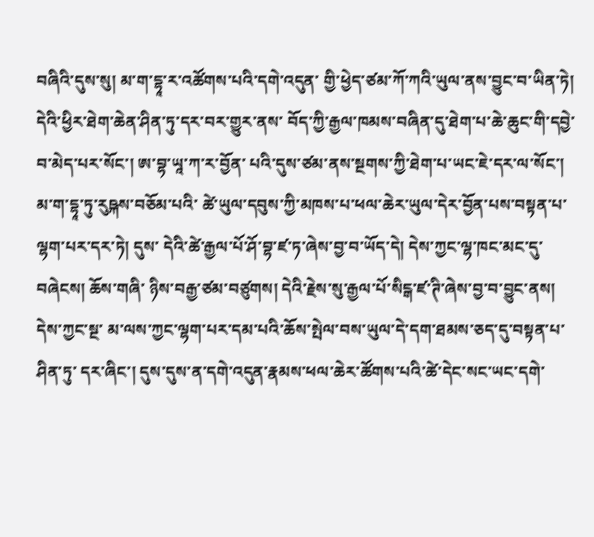བཞིའི་དུས་སུ། མ་ག་དྷཱ་ར་འཚོགས་པའི་དགེ་འདུན་ གྱི་ཕྱེད་ཙམ་ཀོ་ཀའི་ཡུལ་ནས་བྱུང་བ་ཡིན་ཏེ། དེའི་ཕྱིར་ཐེག་ཆེན་ཤིན་ཏུ་དར་བར་གྱུར་ནས་ བོད་ཀྱི་རྒྱལ་ཁམས་བཞིན་དུ་ཐེག་པ་ཆེ་ཆུང་གི་དབྱེ་བ་མེད་པར་སོང་། ཨ་བྷ་ཡཱ་ཀ་ར་བྱོན་ པའི་དུས་ཙམ་ནས་སྔགས་ཀྱི་ཐེག་པ་ཡང་ཇེ་དར་ལ་སོང་། མ་ག་དྷཱ་ཏུ་རུཥྐས་བཅོམ་པའི་ ཚེ་ཡུལ་དབུས་ཀྱི་མཁས་པ་ཕལ་ཆེར་ཡུལ་དེར་བྱོན་པས་བསྟན་པ་ལྷག་པར་དར་ཏེ། དུས་ དེའི་ཚེ་རྒྱལ་པོ་ཤོ་བྷ་ཛ་ཏ་ཞེས་བྱ་བ་ཡོད་དེ། དེས་ཀྱང་ལྷ་ཁང་མང་དུ་བཞེངས། ཆོས་གཞི་ ཉིས་བརྒྱ་ཙམ་བཙུགས། དེའི་རྗེས་སུ་རྒྱལ་པོ་སིངྒ་ཛ་ཊི་ཞེས་བྱ་བ་བྱུང་ནས། དེས་ཀྱང་སྔ་ མ་ལས་ཀྱང་ལྷག་པར་དམ་པའི་ཆོས་སྤེལ་བས་ཡུལ་དེ་དག་ཐམས་ཅད་དུ་བསྟན་པ་ཤིན་ཏུ་ དར་ཞིང་། དུས་དུས་ན་དགེ་འདུན་རྣམས་ཕལ་ཆེར་ཚོགས་པའི་ཚེ་དེང་སང་ཡང་དགེ་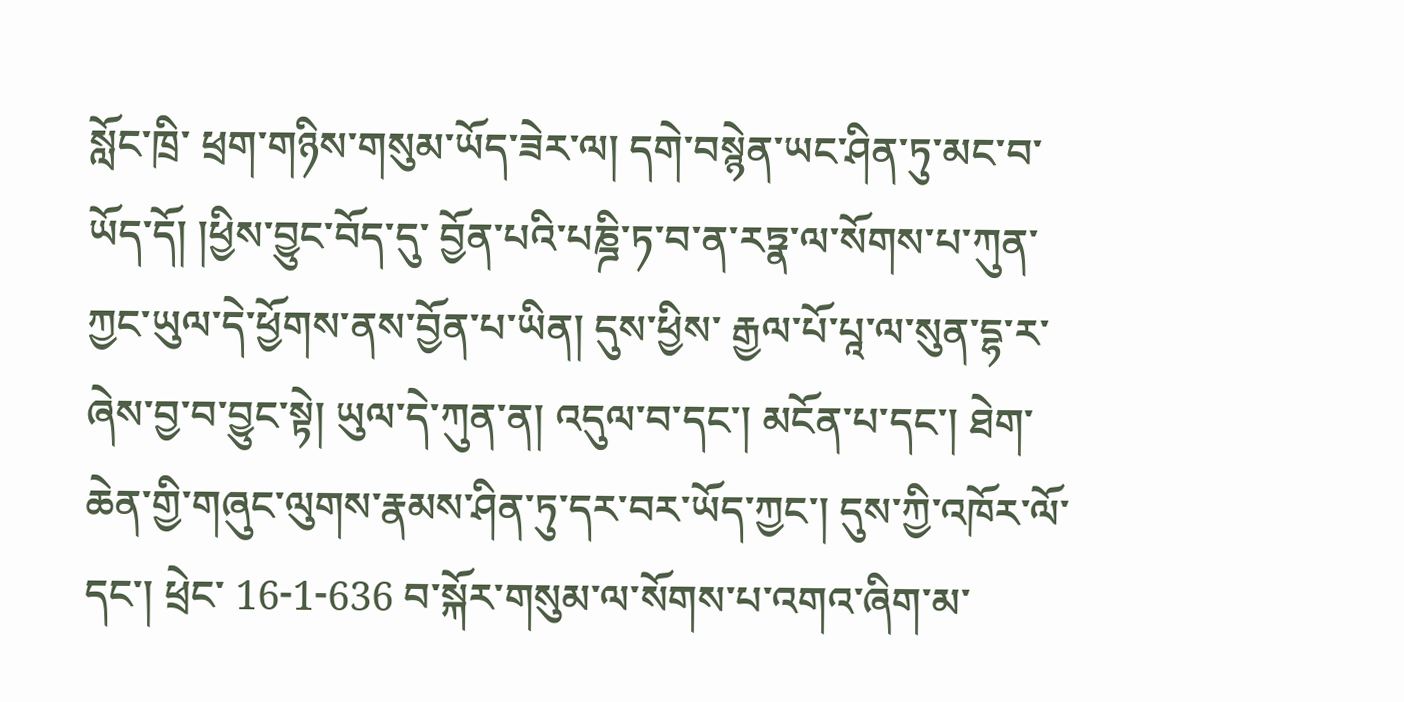སློང་ཁྲི་ ཕྲག་གཉིས་གསུམ་ཡོད་ཟེར་ལ། དགེ་བསྙེན་ཡང་ཤིན་ཏུ་མང་བ་ཡོད་དོ། །ཕྱིས་བྱུང་བོད་དུ་ བྱོན་པའི་པཎྜི་ཏ་བ་ན་རཏྣ་ལ་སོགས་པ་ཀུན་ཀྱང་ཡུལ་དེ་ཕྱོགས་ནས་བྱོན་པ་ཡིན། དུས་ཕྱིས་ རྒྱལ་པོ་པཱ་ལ་སུན་དྷ་ར་ཞེས་བྱ་བ་བྱུང་སྟེ། ཡུལ་དེ་ཀུན་ན། འདུལ་བ་དང་། མངོན་པ་དང་། ཐེག་ཆེན་གྱི་གཞུང་ལུགས་རྣམས་ཤིན་ཏུ་དར་བར་ཡོད་ཀྱང་། དུས་ཀྱི་འཁོར་ལོ་དང་། ཕྲེང་ 16-1-636 བ་སྐོར་གསུམ་ལ་སོགས་པ་འགའ་ཞིག་མ་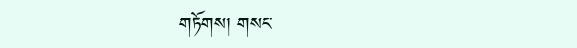གཏོགས། གསང་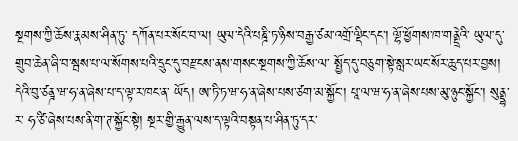སྔགས་ཀྱི་ཆོས་རྣམས་ཤིན་ཏུ་ དཀོན་པར་སོང་བ་ལ། ཡུལ་དེའི་པཎྜི་ཏ་ཉིས་བརྒྱ་ཙམ་འགྲོ་ལྡིང་དང་། ལྷོ་ཕྱོགས་ཁ་གནྡྲེའི་ ཡུལ་དུ་གྲུབ་ཆེན་ཞི་བ་སྦས་པ་ལ་སོགས་པའི་དྲུང་དུ་བརྫངས་ནས་གསང་སྔགས་ཀྱི་ཆོས་ལ་ སྤྱོད་དུ་བཅུག་སྟེ་སླར་ཡང་སོར་ཆུད་པར་བྱས། དེའི་བུ་ཙནྜ་ཝ་ཧ་ན་ཞེས་པ་ད་ལྟ་ར་ཁང་ན་ ཡོད། ཨ་ཏི་ཏ་ཝ་ཧ་ན་ཞེས་པས་ཙག་མ་སྐྱོང་། པཱ་ལ་ཝ་ཧ་ན་ཞེས་པས་མུ་ཉུང་སྐྱོང་། སུནྡྷ་ར་ ཧ་ཙི་ཞེས་པས་ནི་ག་ཊ་སྐྱོང་སྟེ། སྔར་གྱི་རྒྱུན་ལས་ད་ལྟའི་བསྟན་པ་ཤིན་ཏུ་དར་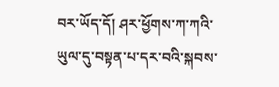བར་ཡོད་དོ། ཤར་ཕྱོགས་ཀ་ཀའི་ཡུལ་དུ་བསྟན་པ་དར་བའི་སྐབས་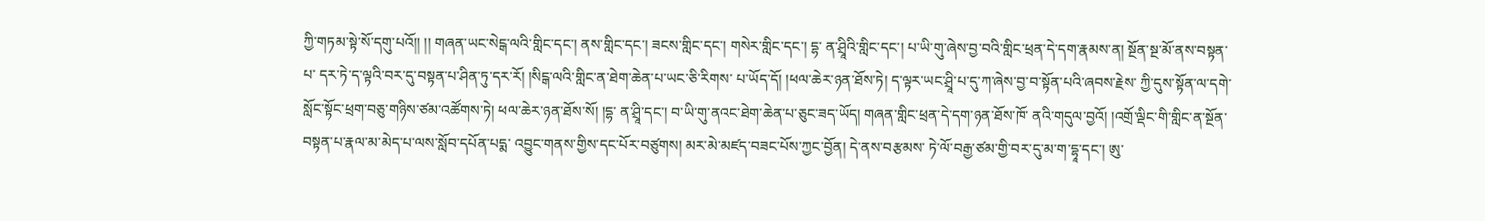ཀྱི་གཏམ་སྟེ་སོ་དགུ་པའོ།། །། གཞན་ཡང་སེངྒ་ལའི་གླིང་དང་། ནས་གླིང་དང་། ཟངས་གླིང་དང་། གསེར་གླིང་དང་། དྷ་ ན་ཤྲཱིའི་གླིང་དང་། པ་ཡི་གུ་ཞེས་བྱ་བའི་གླིང་ཕྲན་དེ་དག་རྣམས་ན། སྔོན་སྔ་མོ་ནས་བསྟན་པ་ དར་ཏེ་ད་ལྟའི་བར་དུ་བསྟན་པ་ཤིན་ཏུ་དར་རོ། །སིངྒ་ལའི་གླིང་ན་ཐེག་ཆེན་པ་ཡང་ཅི་རིགས་ པ་ཡོད་དོ། །ཕལ་ཆེར་ཉན་ཐོས་ཏེ། ད་ལྟར་ཡང་ཤྲཱི་པ་དུ་ཀ་ཞེས་བྱ་བ་སྟོན་པའི་ཞབས་རྗེས་ ཀྱི་དུས་སྟོན་ལ་དགེ་སློང་སྟོང་ཕྲག་བཅུ་གཉིས་ཙམ་འཚོགས་ཏེ། ཕལ་ཆེར་ཉན་ཐོས་སོ། །དྷ་ ན་ཤྲཱི་དང་། བ་ཡི་གུ་ནའང་ཐེག་ཆེན་པ་ཅུང་ཟད་ཡོད། གཞན་གླིང་ཕྲན་དེ་དག་ཉན་ཐོས་ཁོ་ ནའི་གདུལ་བྱའོ། །འགྲོ་ལྡིང་གི་གླིང་ན་སྔོན་བསྟན་པ་རྣལ་མ་མེད་པ་ལས་སློབ་དཔོན་པདྨ་ འབྱུང་གནས་གྱིས་དང་པོར་བཙུགས། མར་མེ་མཛད་བཟང་པོས་ཀྱང་བྱོན། དེ་ནས་བརྩམས་ ཏེ་ལོ་བརྒྱ་ཙམ་གྱི་བར་དུ་མ་ག་དྷཱ་དང་། ཨུ་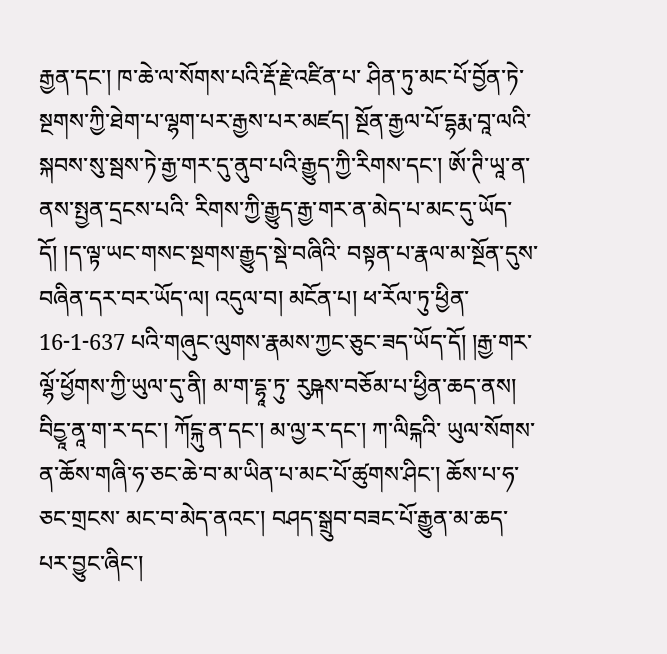རྒྱན་དང་། ཁ་ཆེ་ལ་སོགས་པའི་རྡོ་རྗེ་འཛིན་པ་ ཤིན་ཏུ་མང་པོ་བྱོན་ཏེ་སྔགས་ཀྱི་ཐེག་པ་ལྷག་པར་རྒྱས་པར་མཛད། སྔོན་རྒྱལ་པོ་དྷརྨ་བཱ་ལའི་ སྐབས་སུ་སྦས་ཏེ་རྒྱ་གར་དུ་ནུབ་པའི་རྒྱུད་ཀྱི་རིགས་དང་། ཨོ་ཊི་ཡཱ་ན་ནས་སྤྱན་དྲངས་པའི་ རིགས་ཀྱི་རྒྱུད་རྒྱ་གར་ན་མེད་པ་མང་དུ་ཡོད་དོ། །ད་ལྟ་ཡང་གསང་སྔགས་རྒྱུད་སྡེ་བཞིའི་ བསྟན་པ་རྣལ་མ་སྔོན་དུས་བཞིན་དར་བར་ཡོད་ལ། འདུལ་བ། མངོན་པ། ཕ་རོལ་ཏུ་ཕྱིན་ 16-1-637 པའི་གཞུང་ལུགས་རྣམས་ཀྱང་ཅུང་ཟད་ཡོད་དོ། །རྒྱ་གར་ལྷོ་ཕྱོགས་ཀྱི་ཡུལ་དུ་ནི། མ་ག་དྷཱ་ཏུ་ རུཥྐས་བཅོམ་པ་ཕྱིན་ཆད་ནས། བིདྱཱ་ནཱ་ག་ར་དང་། ཀོངྐུ་ན་དང་། མ་ལྱ་ར་དང་། ཀ་ལིངྐའི་ ཡུལ་སོགས་ན་ཆོས་གཞི་ཧ་ཅང་ཆེ་བ་མ་ཡིན་པ་མང་པོ་ཚུགས་ཤིང་། ཆོས་པ་ཧ་ཅང་གྲངས་ མང་བ་མེད་ནའང་། བཤད་སྒྲུབ་བཟང་པོ་རྒྱུན་མ་ཆད་པར་བྱུང་ཞིང་།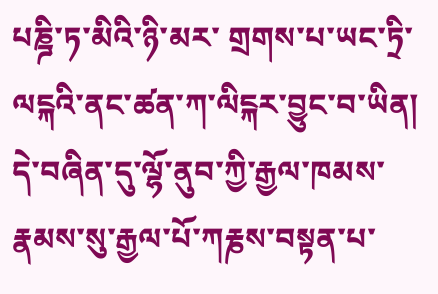པཎྜི་ཏ་མིའི་ཉི་མར་ གྲགས་པ་ཡང་ཏྲི་ལངྐའི་ནང་ཚན་ཀ་ལིངྐར་བྱུང་བ་ཡིན། དེ་བཞིན་དུ་ལྷོ་ནུབ་ཀྱི་རྒྱལ་ཁམས་ རྣམས་སུ་རྒྱལ་པོ་ཀརྞས་བསྟན་པ་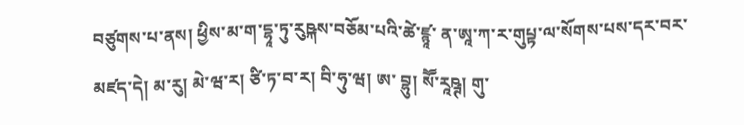བཙུགས་པ་ནས། ཕྱིས་མ་ག་དྷཱ་ཏུ་རུཥྐས་བཅོམ་པའི་ཚེ་ཛྙཱ་ ན་ཨཱ་ཀ་ར་གུཔྟ་ལ་སོགས་པས་དར་བར་མཛད་དེ། མ་རུ། མེ་ཝ་ར། ཙི་ཏ་བ་ར། བི་ཧུ་ཝ། ཨ་ བྷུ། སཽ་རཱཥྚ། གུ་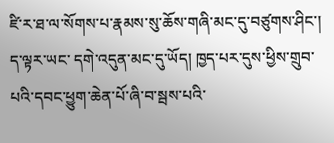ཛི་ར་ཐ་ལ་སོགས་པ་རྣམས་སུ་ཆོས་གཞི་མང་དུ་བཙུགས་ཤིང་། ད་ལྟར་ཡང་ དགེ་འདུན་མང་དུ་ཡོད། ཁྱད་པར་དུས་ཕྱིས་གྲུབ་པའི་དབང་ཕྱུག་ཆེན་པོ་ཞི་བ་སྦས་པའི་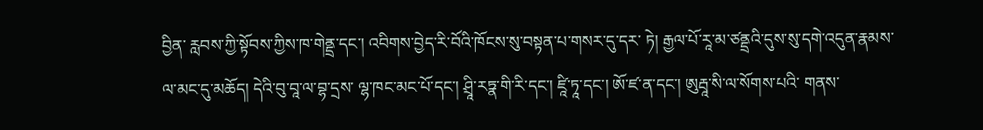བྱིན་ རླབས་ཀྱི་སྟོབས་ཀྱིས་ཁ་གེནྡྲ་དང་། འབིགས་བྱེད་རི་བོའི་ཁོངས་སུ་བསྟན་པ་གསར་དུ་དར་ ཏེ། རྒྱལ་པོ་རཱ་མ་ཙནྡྲའི་དུས་སུ་དགེ་འདུན་རྣམས་ལ་མང་དུ་མཆོད། དེའི་བུ་བཱ་ལ་བྷ་དྲས་ ལྷ་ཁང་མང་པོ་དང་། ཤྲཱི་རཏྣ་གི་རི་དང་། ཛཱི་ཏཱ་དང་། ཨོ་ཛ་ན་དང་། ཨུརྦཱ་སི་ལ་སོགས་པའི་ གནས་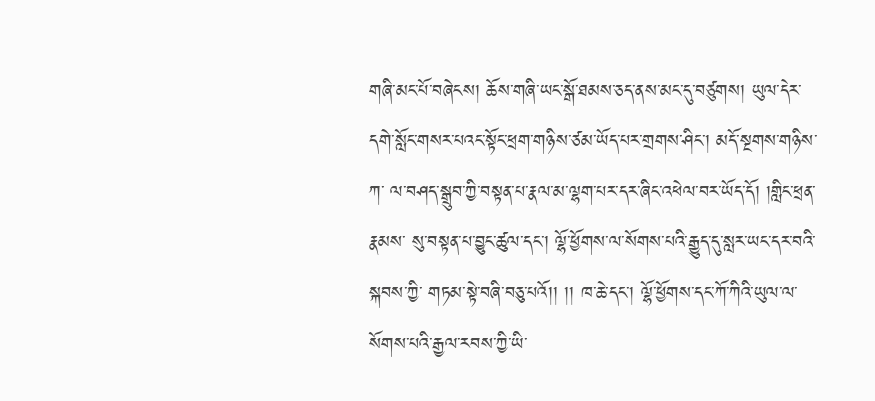གཞི་མང་པོ་བཞེངས། ཆོས་གཞི་ཡང་སྒོ་ཐམས་ཅད་ནས་མང་དུ་བཙུགས། ཡུལ་དེར་ དགེ་སློང་གསར་པའང་སྟོང་ཕྲག་གཉིས་ཙམ་ཡོད་པར་གྲགས་ཤིང་། མདོ་སྔགས་གཉིས་ཀ་ ལ་བཤད་སྒྲུབ་ཀྱི་བསྟན་པ་རྣལ་མ་ལྷག་པར་དར་ཞིང་འཕེལ་བར་ཡོད་དོ། །གླིང་ཕྲན་རྣམས་ སུ་བསྟན་པ་བྱུང་ཚུལ་དང་། ལྷོ་ཕྱོགས་ལ་སོགས་པའི་རྒྱུད་དུ་སླར་ཡང་དར་བའི་སྐབས་ཀྱི་ གཏམ་སྟེ་བཞི་བཅུ་པའོ།། །། ཁ་ཆེ་དང་། ལྷོ་ཕྱོགས་དང་ཀོ་ཀིའི་ཡུལ་ལ་སོགས་པའི་རྒྱལ་རབས་ཀྱི་ཡི་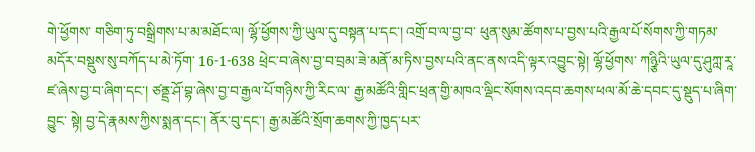གེ་ཕྱོགས་ གཅིག་ཏུ་བསྒྲིགས་པ་མ་མཐོང་ལ། ལྷོ་ཕྱོགས་ཀྱི་ཡུལ་དུ་བསྟན་པ་དང་། འགྲོ་བ་ལ་བྱ་བ་ ཕུན་སུམ་ཚོགས་པ་བྱས་པའི་རྒྱལ་པོ་སོགས་ཀྱི་གཏམ་མདོར་བསྡུས་སུ་བཀོད་པ་མེ་ཏོག་ 16-1-638 ཕྲེང་བ་ཞེས་བྱ་བ་བྲམ་ཟེ་མནོ་མ་ཏིས་བྱས་པའི་ནང་ནས་འདི་ལྟར་འབྱུང་སྟེ། ལྷོ་ཕྱོགས་ ཀཉྩིའི་ཡུལ་དུ་ཤུཀླ་རཱ་ཛ་ཞེས་བྱ་བ་ཞིག་དང་། ཙནྡྲ་ཤོ་བྷ་ཞེས་བྱ་བ་རྒྱལ་པོ་གཉིས་ཀྱི་རིང་ལ་ རྒྱ་མཚོའི་གླིང་ཕྲན་གྱི་མཁའ་ལྡིང་སོགས་འདབ་ཆགས་ཕལ་མོ་ཆེ་དབང་དུ་སྡུད་པ་ཞིག་བྱུང་ སྟེ། བྱ་དེ་རྣམས་ཀྱིས་སྨན་དང་། ནོར་བུ་དང་། རྒྱ་མཚོའི་སྲོག་ཆགས་ཀྱི་ཁྱད་པར་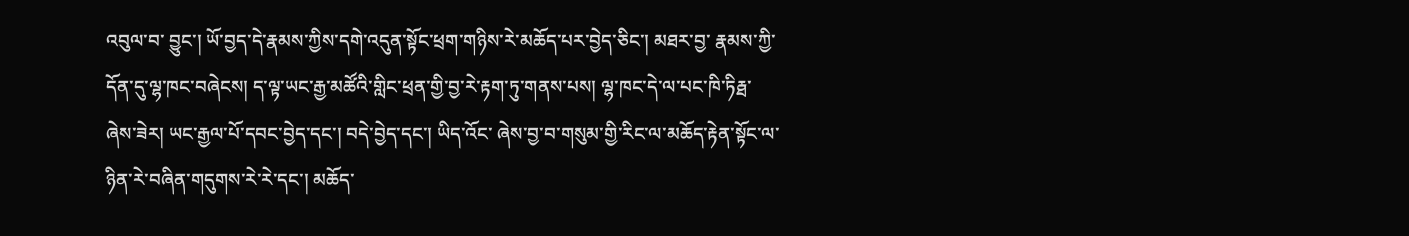འབུལ་བ་ བྱུང་། ཡོ་བྱད་དེ་རྣམས་ཀྱིས་དགེ་འདུན་སྟོང་ཕྲག་གཉིས་རེ་མཆོད་པར་བྱེད་ཅིང་། མཐར་བྱ་ རྣམས་ཀྱི་དོན་དུ་ལྷ་ཁང་བཞེངས། ད་ལྟ་ཡང་རྒྱ་མཚོའི་གླིང་ཕྲན་གྱི་བྱ་རེ་རྟག་ཏུ་གནས་པས། ལྷ་ཁང་དེ་ལ་པང་ཁི་ཏིརྠ་ཞེས་ཟེར། ཡང་རྒྱལ་པོ་དབང་བྱེད་དང་། བདེ་བྱེད་དང་། ཡིད་འོང་ ཞེས་བྱ་བ་གསུམ་གྱི་རིང་ལ་མཆོད་རྟེན་སྟོང་ལ་ཉིན་རེ་བཞིན་གདུགས་རེ་རེ་དང་། མཆོད་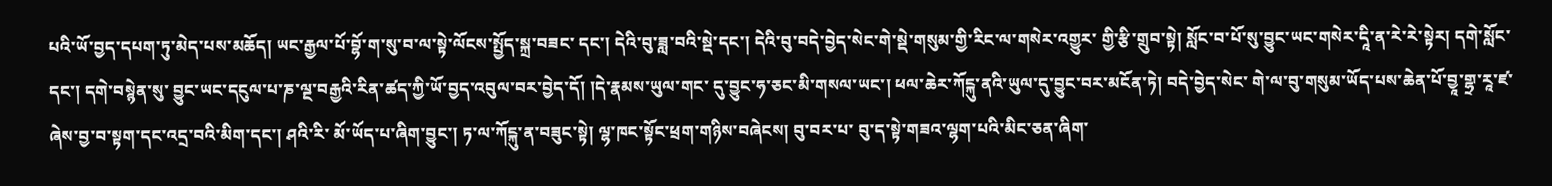པའི་ཡོ་བྱད་དཔག་ཏུ་མེད་པས་མཆོད། ཡང་རྒྱལ་པོ་བྷོ་ག་སུ་བ་ལ་སྟེ་ལོངས་སྤྱོད་སྐྲ་བཟང་ དང་། དེའི་བུ་ཟླ་བའི་སྡེ་དང་། དེའི་བུ་བདེ་བྱེད་སེང་གེ་སྡེ་གསུམ་གྱི་རིང་ལ་གསེར་འགྱུར་ གྱི་རྩི་གྲུབ་སྟེ། སློང་བ་པོ་སུ་བྱུང་ཡང་གསེར་དཱི་ན་རེ་རེ་སྟེར། དགེ་སློང་དང་། དགེ་བསྙེན་སུ་ བྱུང་ཡང་དངུལ་པ་ཎ་ལྔ་བརྒྱའི་རིན་ཚད་ཀྱི་ཡོ་བྱད་འབུལ་བར་བྱེད་དོ། །དེ་རྣམས་ཡུལ་གང་ དུ་བྱུང་ཧ་ཅང་མི་གསལ་ཡང་། ཕལ་ཆེར་ཀོངྐུ་ནའི་ཡུལ་དུ་བྱུང་བར་མངོན་ཏེ། བདེ་བྱེད་སེང་ གེ་ལ་བུ་གསུམ་ཡོད་པས་ཆེན་པོ་བྱཱ་གྷྲ་རཱ་ཛ་ཞེས་བྱ་བ་སྟག་དང་འདྲ་བའི་མིག་དང་། ཤའི་རི་ མོ་ཡོད་པ་ཞིག་བྱུང་། ཏ་ལ་ཀོངྐུ་ན་བཟུང་སྟེ། ལྷ་ཁང་སྟོང་ཕྲག་གཉིས་བཞེངས། བུ་བར་པ་ བུ་ད་སྟེ་གཟའ་ལྷག་པའི་མིང་ཅན་ཞིག་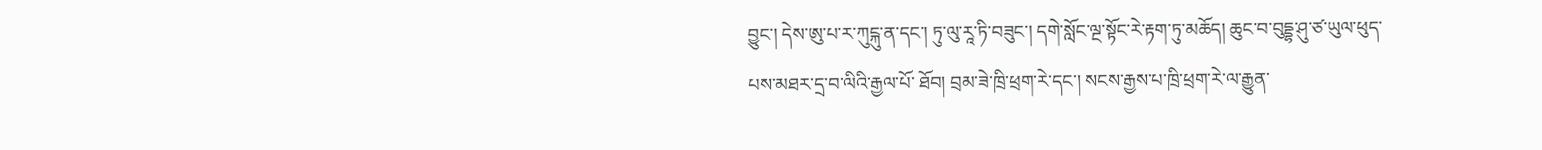བྱུང་། དེས་ཨུ་པ་ར་ཀུངྐུ་ན་དང་། ཏུ་ལུ་རཱ་ཏི་བཟུང་། དགེ་སློང་ལྔ་སྟོང་རེ་རྟག་ཏུ་མཆོད། ཆུང་བ་བུདྡྷ་ཤུ་ཙ་ཡུལ་ཕུད་པས་མཐར་དྲ་བ་ལིའི་རྒྱལ་པོ་ ཐོབ། བྲམ་ཟེ་ཁྲི་ཕྲག་རེ་དང་། སངས་རྒྱས་པ་ཁྲི་ཕྲག་རེ་ལ་རྒྱུན་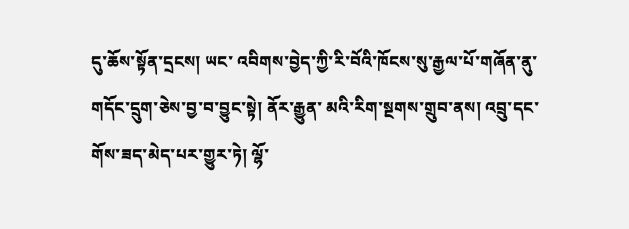དུ་ཆོས་སྟོན་དྲངས། ཡང་ འབིགས་བྱེད་ཀྱི་རི་བོའི་ཁོངས་སུ་རྒྱལ་པོ་གཞོན་ནུ་གདོང་དྲུག་ཅེས་བྱ་བ་བྱུང་སྟེ། ནོར་རྒྱུན་ མའི་རིག་སྔགས་གྲུབ་ནས། འབྲུ་དང་གོས་ཟད་མེད་པར་གྱུར་ཏེ། ལྷོ་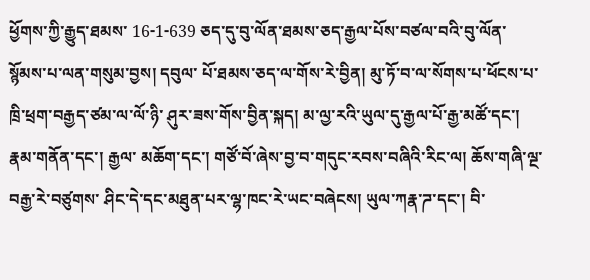ཕྱོགས་ཀྱི་རྒྱུད་ཐམས་ 16-1-639 ཅད་དུ་བུ་ལོན་ཐམས་ཅད་རྒྱལ་པོས་བཙལ་བའི་བུ་ལོན་སྙོམས་པ་ལན་གསུམ་བྱས། དབུལ་ པོ་ཐམས་ཅད་ལ་གོས་རེ་བྱིན། མུ་ཏོ་བ་ལ་སོགས་པ་ཕོངས་པ་ཁྲི་ཕྲག་བརྒྱད་ཙམ་ལ་ལོ་ཉི་ ཤུར་ཟས་གོས་བྱིན་སྐད། མ་ལྱ་རའི་ཡུལ་དུ་རྒྱལ་པོ་རྒྱ་མཚོ་དང་། རྣམ་གནོན་དང་། རྒྱལ་ མཆོག་དང་། གཙོ་བོ་ཞེས་བྱ་བ་གདུང་རབས་བཞིའི་རིང་ལ། ཆོས་གཞི་ལྔ་བརྒྱ་རེ་བཙུགས་ ཤིང་དེ་དང་མཐུན་པར་ལྷ་ཁང་རེ་ཡང་བཞེངས། ཡུལ་ཀརྣ་ཌ་དང་། བི་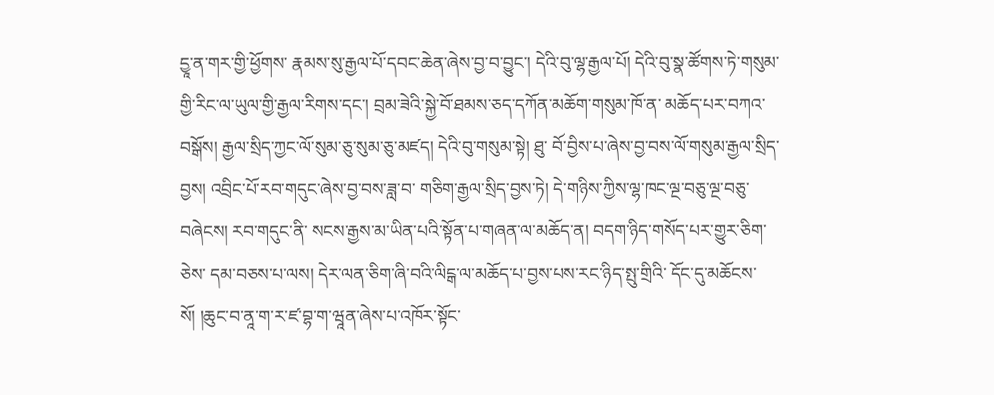དྱཱ་ན་གར་གྱི་ཕྱོགས་ རྣམས་སུ་རྒྱལ་པོ་དབང་ཆེན་ཞེས་བྱ་བ་བྱུང་། དེའི་བུ་ལྷ་རྒྱལ་པོ། དེའི་བུ་སྣ་ཚོགས་ཏེ་གསུམ་ གྱི་རིང་ལ་ཡུལ་གྱི་རྒྱལ་རིགས་དང་། བྲམ་ཟེའི་སྐྱེ་བོ་ཐམས་ཅད་དཀོན་མཆོག་གསུམ་ཁོ་ན་ མཆོད་པར་བཀའ་བསྒོས། རྒྱལ་སྲིད་ཀྱང་ལོ་སུམ་ཅུ་སུམ་ཅུ་མཛད། དེའི་བུ་གསུམ་སྟེ། ཐུ་ བོ་བྱིས་པ་ཞེས་བྱ་བས་ལོ་གསུམ་རྒྱལ་སྲིད་བྱས། འབྲིང་པོ་རབ་གདུང་ཞེས་བྱ་བས་ཟླ་བ་ གཅིག་རྒྱལ་སྲིད་བྱས་ཏེ། དེ་གཉིས་ཀྱིས་ལྷ་ཁང་ལྔ་བཅུ་ལྔ་བཅུ་བཞེངས། རབ་གདུང་ནི་ སངས་རྒྱས་མ་ཡིན་པའི་སྟོན་པ་གཞན་ལ་མཆོད་ན། བདག་ཉིད་གསོད་པར་གྱུར་ཅིག་ཅེས་ དམ་བཅས་པ་ལས། དེར་ལན་ཅིག་ཞི་བའི་ལིངྒ་ལ་མཆོད་པ་བྱས་པས་རང་ཉིད་སྤུ་གྲིའི་ དོང་དུ་མཆོངས་སོ། །ཆུང་བ་ནཱ་ག་ར་ཛ་བྷ་ག་ཝཱན་ཞེས་པ་འཁོར་སྟོང་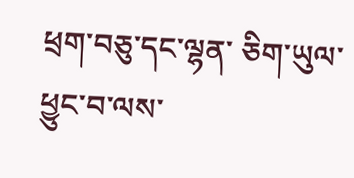ཕྲག་བཅུ་དང་ལྷན་ ཅིག་ཡུལ་ཕྱུང་བ་ལས་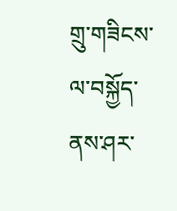གྲུ་གཟིངས་ལ་བསྐྱོད་ནས་ཤར་